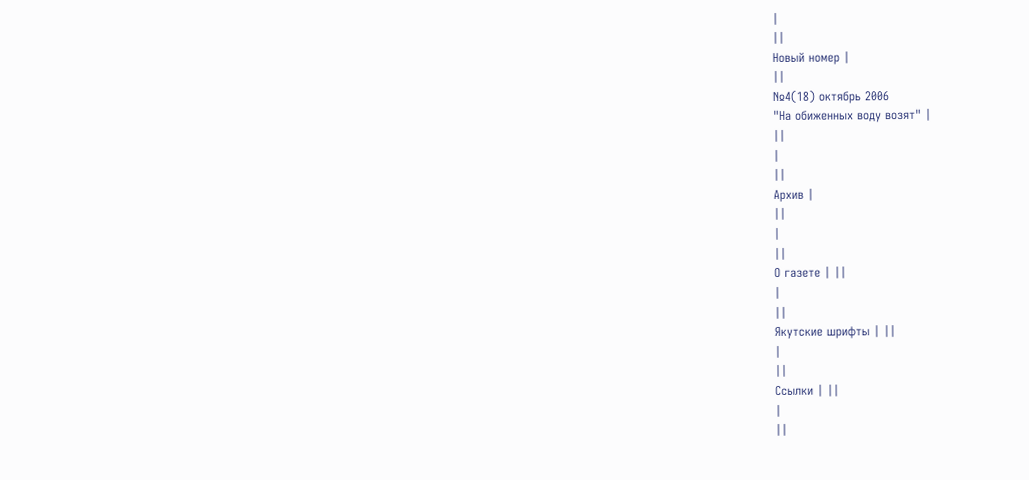|
||
Новый номер |
||
№4(18) октябрь 2006
"На обиженных воду возят" |
||
|
||
Архив |
||
|
||
О газете | ||
|
||
Якутские шрифты | ||
|
||
Ссылки | ||
|
||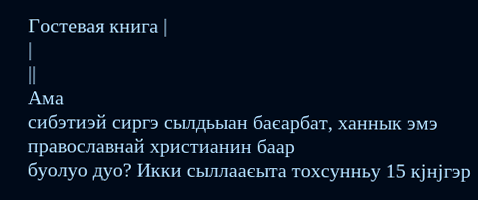Гостевая книга |
|
||
Ама
сибэтиэй сиргэ сылдьыан баєарбат, ханнык эмэ православнай христианин баар
буолуо дуо? Икки сыллааєыта тохсунньу 15 кјнјгэр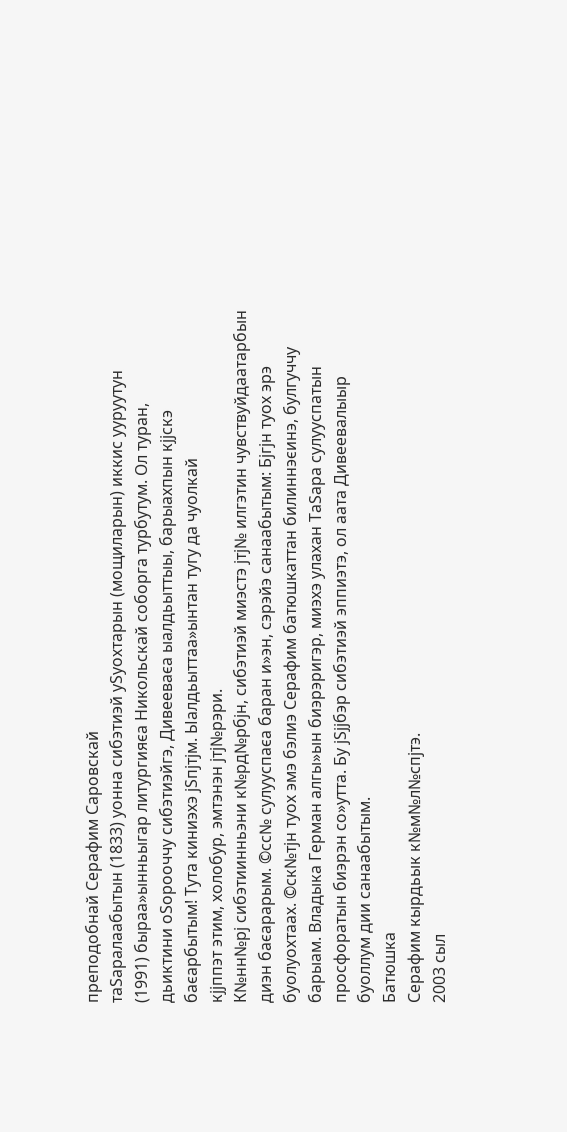преподобнай Серафим Саровскай
таЅаралаабытын (1833) уонна сибэтиэй уЅуохтарын (мощиларын) иккис ууруутун
(1991) быраа»ынньыгар литургияєа Никольскай соборга турбутум. Ол туран,
дьиктини оЅорооччу сибэтиэйгэ, Дивееваєа ыалдьыттыы, барыахпын кјјскэ
баєарбытым! Тута киниэхэ јЅпјтјм. Ыалдьыттаа»ынтан тугу да чуолкай
кјјппэт этим, холобур, эмтэнэн јтј№рэри.
К№нн№рј сибэтиинньэни к№рд№рбјн, сибэтиэй миэстэ јтј№ илгэтин чувствуйдаатарбын
диэн баєарарым. ©сс№ сулууспаєа баран и»эн, сэрэйэ санаабытым: Бјгјн туох эрэ
буолуохтаах. ©ск№тјн туох эмэ бэлиэ Серафим батюшкаттан билиннэєинэ, булгуччу
барыам. Владыка Герман алгы»ын биэрэригэр, миэхэ улахан ТаЅара сулууспатын
просфоратын биэрэн со»утта. Бу јЅјјбэр сибэтиэй эппиэтэ, ол аата Дивеевалыыр
буоллум дии санаабытым.
Батюшка
Серафим кырдьык к№м№л№спјтэ.
2003 сыл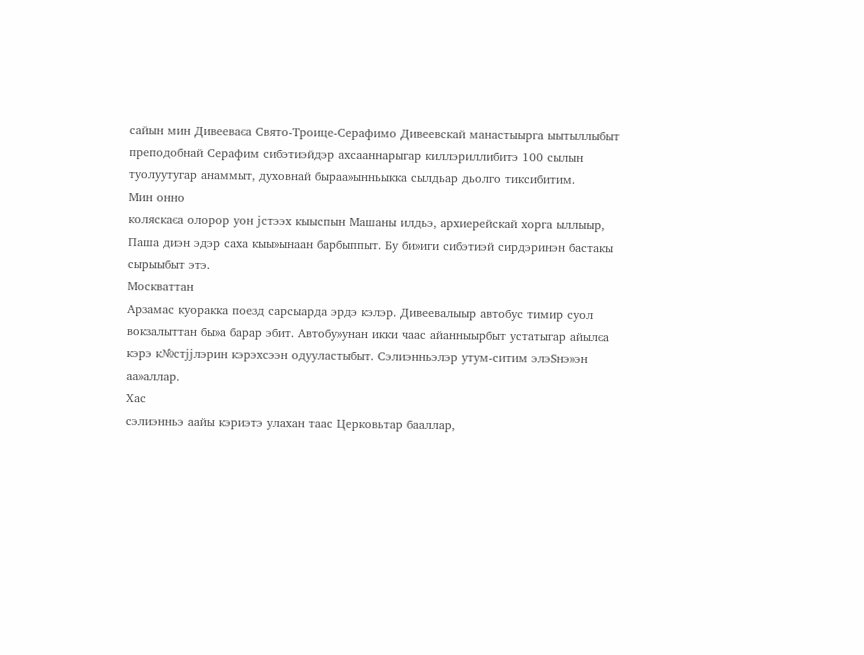сайын мин Дивееваєа Свято-Троице-Серафимо Дивеевскай манастыырга ыытыллыбыт
преподобнай Серафим сибэтиэйдэр ахсааннарыгар киллэриллибитэ 100 сылын
туолуутугар анаммыт, духовнай быраа»ынньыкка сылдьар дьолго тиксибитим.
Мин онно
коляскаєа олорор уон јстээх кыыспын Машаны илдьэ, архиерейскай хорга ыллыыр,
Паша диэн эдэр саха кыы»ынаан барбыппыт. Бу би»иги сибэтиэй сирдэринэн бастакы
сырыыбыт этэ.
Москваттан
Арзамас куоракка поезд сарсыарда эрдэ кэлэр. Дивеевалыыр автобус тимир суол
вокзалыттан бы»а барар эбит. Автобу»унан икки чаас айанныырбыт устатыгар айылєа
кэрэ к№стјјлэрин кэрэхсээн одууластыбыт. Сэлиэнньэлэр утум-ситим элэЅнэ»эн
аа»аллар.
Хас
сэлиэнньэ аайы кэриэтэ улахан таас Церковьтар бааллар,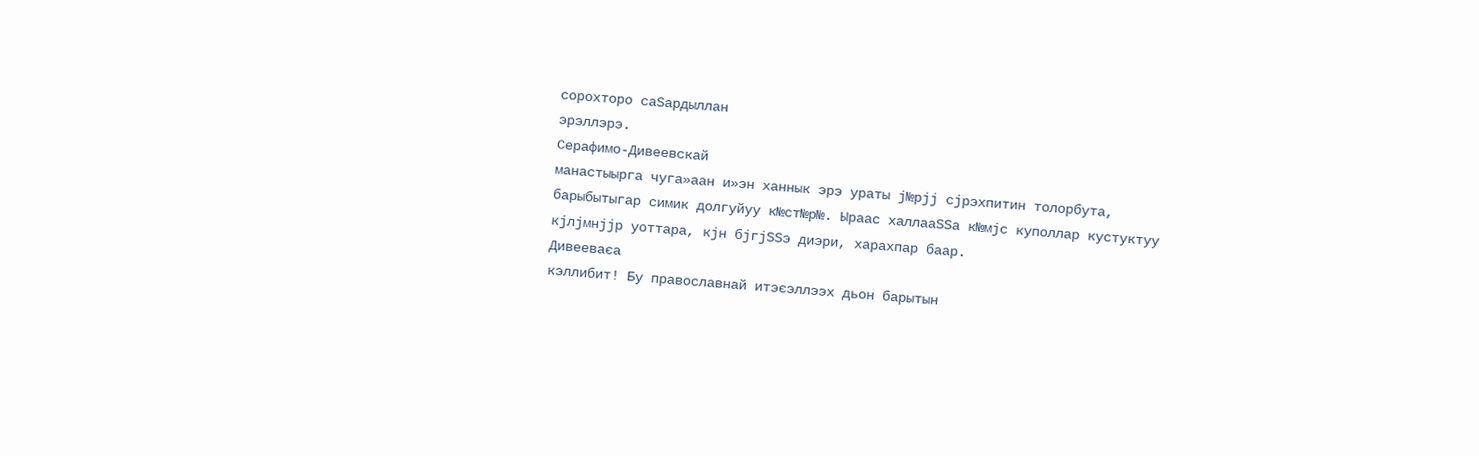сорохторо саЅардыллан
эрэллэрэ.
Серафимо-Дивеевскай
манастыырга чуга»аан и»эн ханнык эрэ ураты ј№рјј сјрэхпитин толорбута,
барыбытыгар симик долгуйуу к№ст№р№. Ыраас халлааЅЅа к№мјс куполлар кустуктуу
кјлјмнјјр уоттара, кјн бјгјЅЅэ диэри, харахпар баар.
Дивееваєа
кэллибит! Бу православнай итэєэллээх дьон барытын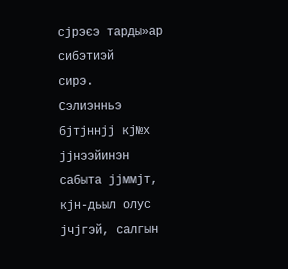сјрэєэ тарды»ар сибэтиэй
сирэ.
Сэлиэнньэ
бјтјннјј кј№х јјнээйинэн сабыта јјммјт, кјн-дьыл олус јчјгэй, салгын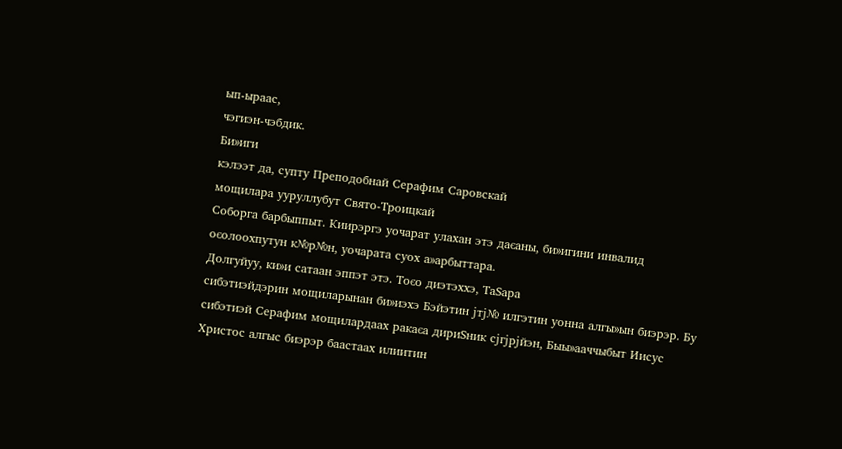ып-ыраас,
чэгиэн-чэбдик.
Би»иги
кэлээт да, супту Преподобнай Серафим Саровскай
мощилара ууруллубут Свято-Троицкай
Соборга барбыппыт. Киирэргэ уочарат улахан этэ даєаны, би»игини инвалид
оєолоохпутун к№р№н, уочарата суох а»арбыттара.
Долгуйуу, ки»и сатаан эппэт этэ. Тоєо диэтэххэ, ТаЅара
сибэтиэйдэрин мощиларынан би»иэхэ Бэйэтин јтј№ илгэтин уонна алгы»ын биэрэр. Бу
сибэтиэй Серафим мощилардаах ракаєа дириЅник сјгјрјйэн, Быы»ааччыбыт Иисус
Христос алгыс биэрэр баастаах илиитин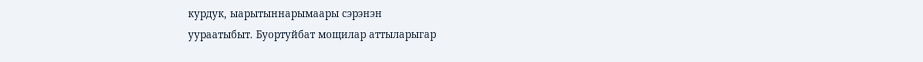курдук, ыарытыннарымаары сэрэнэн
уураатыбыт. Буортуйбат мощилар аттыларыгар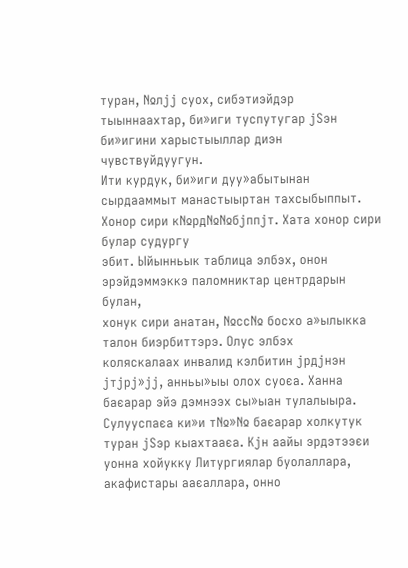туран, №лјј суох, сибэтиэйдэр
тыыннаахтар, би»иги туспутугар јЅэн би»игини харыстыыллар диэн чувствуйдуугун.
Ити курдук, би»иги дуу»абытынан сырдааммыт манастыыртан тахсыбыппыт.
Хонор сири к№рд№№бјппјт. Хата хонор сири булар судургу
эбит. Ыйынньык таблица элбэх, онон эрэйдэммэккэ паломниктар центрдарын булан,
хонук сири анатан, №сс№ босхо а»ылыкка талон биэрбиттэрэ. Олус элбэх
коляскалаах инвалид кэлбитин јрдјнэн јтјрј»јј, анньы»ыы олох суоєа. Ханна
баєарар эйэ дэмнээх сы»ыан тулалыыра. Сулууспаєа ки»и т№»№ баєарар холкутук
туран јЅэр кыахтааєа. Кјн аайы эрдэтээєи уонна хойукку Литургиялар буолаллара,
акафистары ааєаллара, онно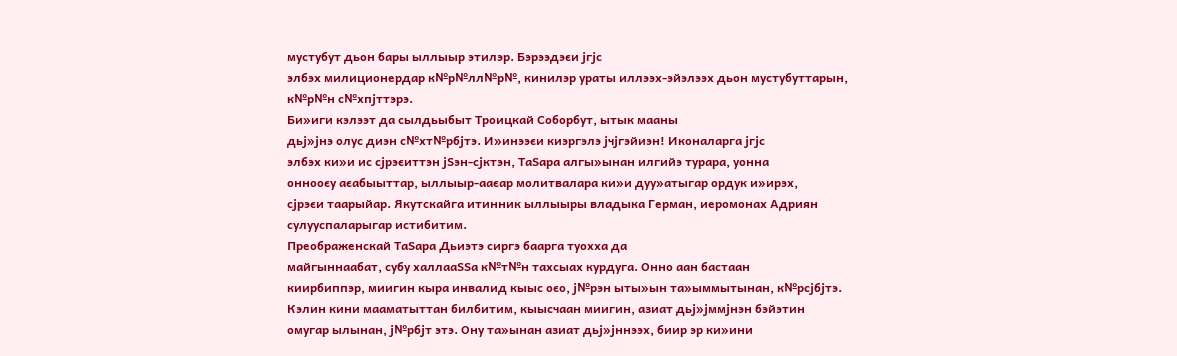мустубут дьон бары ыллыыр этилэр. Бэрээдэєи јгјс
элбэх милиционердар к№р№лл№р№, кинилэр ураты иллээх-эйэлээх дьон мустубуттарын,
к№р№н с№хпјттэрэ.
Би»иги кэлээт да сылдьыбыт Троицкай Соборбут, ытык мааны
дьј»јнэ олус диэн с№хт№рбјтэ. И»инээєи киэргэлэ јчјгэйиэн! Иконаларга јгјс
элбэх ки»и ис сјрэєиттэн јЅэн-сјктэн, ТаЅара алгы»ынан илгийэ турара, уонна
оннооєу аєабыыттар, ыллыыр-ааєар молитвалара ки»и дуу»атыгар ордук и»ирэх,
сјрэєи таарыйар. Якутскайга итинник ыллыыры владыка Герман, иеромонах Адриян
сулууспаларыгар истибитим.
Преображенскай ТаЅара Дьиэтэ сиргэ баарга туохха да
майгыннаабат, субу халлааЅЅа к№т№н тахсыах курдуга. Онно аан бастаан
киирбиппэр, миигин кыра инвалид кыыс оєо, ј№рэн ыты»ын та»ыммытынан, к№рсјбјтэ.
Кэлин кини мааматыттан билбитим, кыысчаан миигин, азиат дьј»јммјнэн бэйэтин
омугар ылынан, ј№рбјт этэ. Ону та»ынан азиат дьј»јннээх, биир эр ки»ини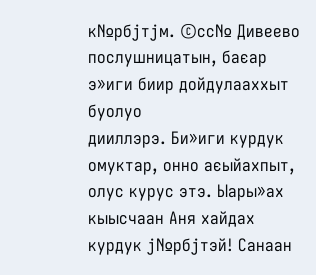к№рбјтјм. ©сс№ Дивеево послушницатын, баєар э»иги биир дойдулааххыт буолуо
дииллэрэ. Би»иги курдук омуктар, онно аєыйахпыт, олус курус этэ. Ыары»ах
кыысчаан Аня хайдах курдук ј№рбјтэй! Санаан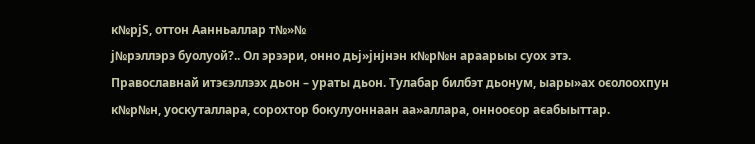к№рјЅ, оттон Аанньаллар т№»№
ј№рэллэрэ буолуой?.. Ол эрээри, онно дьј»јнјнэн к№р№н араарыы суох этэ.
Православнай итэєэллээх дьон – ураты дьон. Тулабар билбэт дьонум, ыары»ах оєолоохпун
к№р№н, уоскуталлара, сорохтор бокулуоннаан аа»аллара, оннооєор аєабыыттар.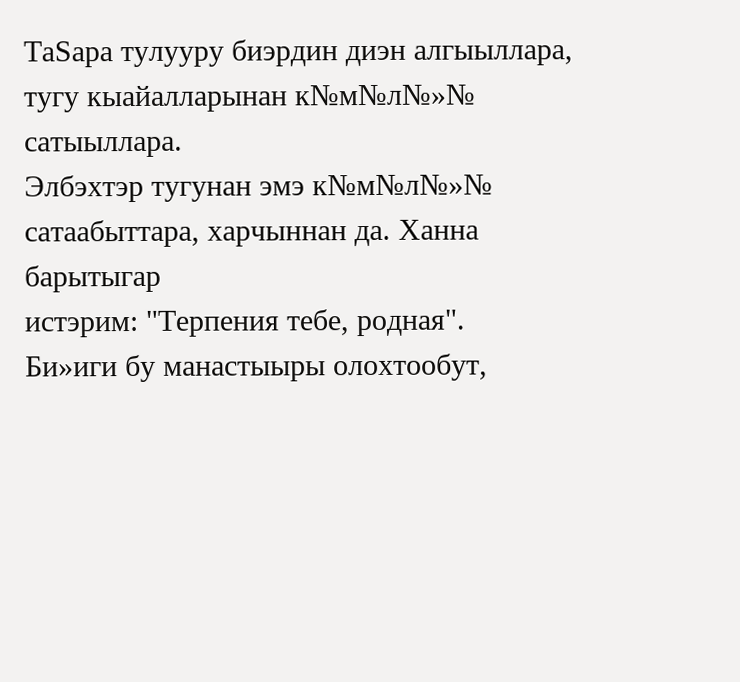ТаЅара тулууру биэрдин диэн алгыыллара, тугу кыайалларынан к№м№л№»№ сатыыллара.
Элбэхтэр тугунан эмэ к№м№л№»№ сатаабыттара, харчыннан да. Ханна барытыгар
истэрим: "Терпения тебе, родная".
Би»иги бу манастыыры олохтообут,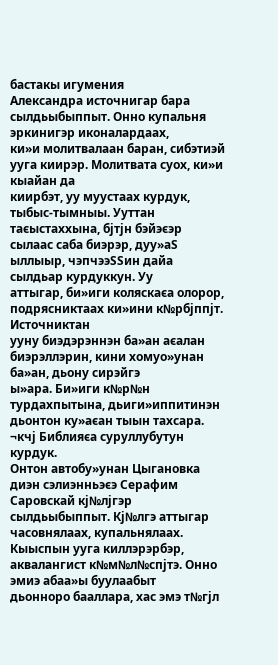бастакы игумения
Александра источнигар бара сылдьыбыппыт. Онно купальня эркинигэр иконалардаах,
ки»и молитвалаан баран, сибэтиэй ууга киирэр. Молитвата суох, ки»и кыайан да
киирбэт, уу муустаах курдук, тыбыс-тымныы. Ууттан таєыстаххына, бјтјн бэйэєэр
сылаас саба биэрэр, дуу»аЅ ыллыыр, чэпчээЅЅин дайа сылдьар курдуккун. Уу
аттыгар, би»иги коляскаєа олорор, подрясниктаах ки»ини к№рбјппјт. Источниктан
ууну биэдэрэннэн ба»ан аєалан биэрэллэрин, кини хомуо»унан ба»ан, дьону сирэйгэ
ы»ара. Би»иги к№р№н турдахпытына, дьиги»иппитинэн дьонтон ку»аєан тыын тахсара.
¬кчј Библияєа суруллубутун курдук.
Онтон автобу»унан Цыгановка диэн сэлиэнньэєэ Серафим
Саровскай кј№лјгэр сылдьыбыппыт. Кј№лгэ аттыгар часовнялаах, купальнялаах.
Кыыспын ууга киллэрэрбэр, аквалангист к№м№л№спјтэ. Онно эмиэ абаа»ы буулаабыт
дьонноро бааллара, хас эмэ т№гјл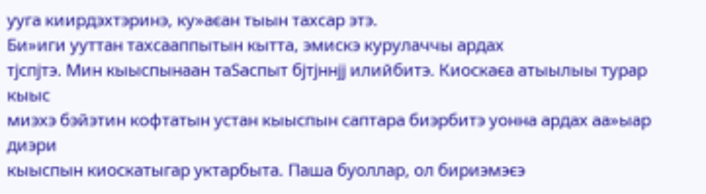ууга киирдэхтэринэ, ку»аєан тыын тахсар этэ.
Би»иги ууттан тахсааппытын кытта, эмискэ курулаччы ардах
тјспјтэ. Мин кыыспынаан таЅаспыт бјтјннјј илийбитэ. Киоскаєа атыылыы турар кыыс
миэхэ бэйэтин кофтатын устан кыыспын саптара биэрбитэ уонна ардах аа»ыар диэри
кыыспын киоскатыгар уктарбыта. Паша буоллар, ол бириэмэєэ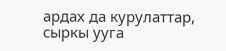ардах да курулаттар,
сыркы ууга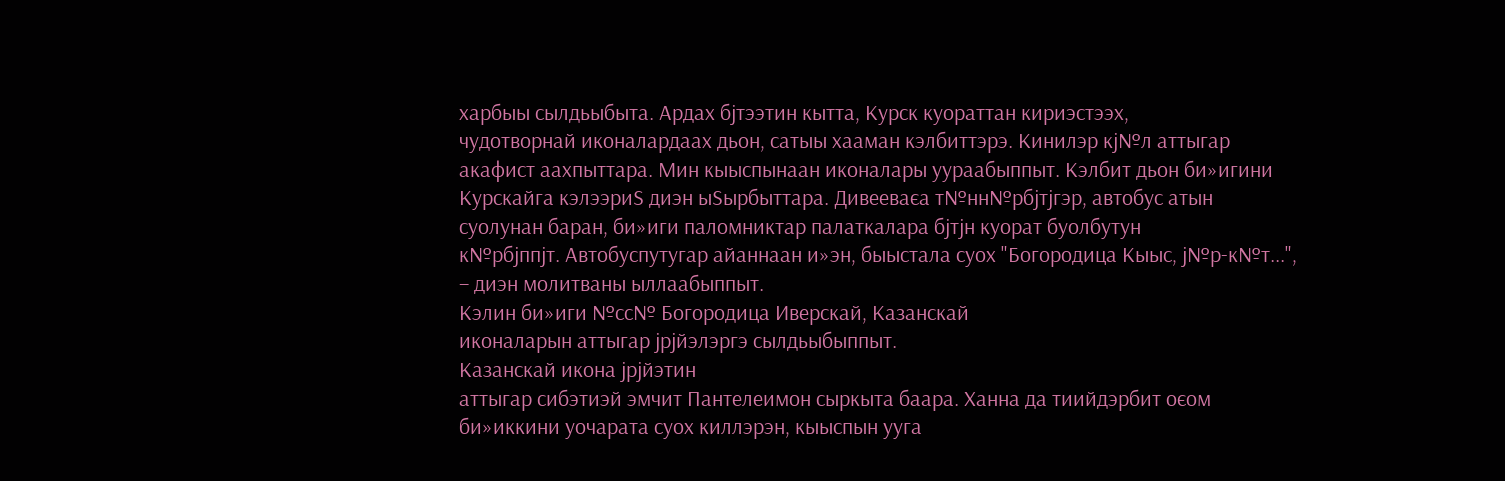харбыы сылдьыбыта. Ардах бјтээтин кытта, Курск куораттан кириэстээх,
чудотворнай иконалардаах дьон, сатыы хааман кэлбиттэрэ. Кинилэр кј№л аттыгар
акафист аахпыттара. Мин кыыспынаан иконалары уураабыппыт. Кэлбит дьон би»игини
Курскайга кэлээриЅ диэн ыЅырбыттара. Дивееваєа т№нн№рбјтјгэр, автобус атын
суолунан баран, би»иги паломниктар палаткалара бјтјн куорат буолбутун
к№рбјппјт. Автобуспутугар айаннаан и»эн, быыстала суох "Богородица Кыыс, ј№р-к№т...",
– диэн молитваны ыллаабыппыт.
Кэлин би»иги №сс№ Богородица Иверскай, Казанскай
иконаларын аттыгар јрјйэлэргэ сылдьыбыппыт.
Казанскай икона јрјйэтин
аттыгар сибэтиэй эмчит Пантелеимон сыркыта баара. Ханна да тиийдэрбит оєом
би»иккини уочарата суох киллэрэн, кыыспын ууга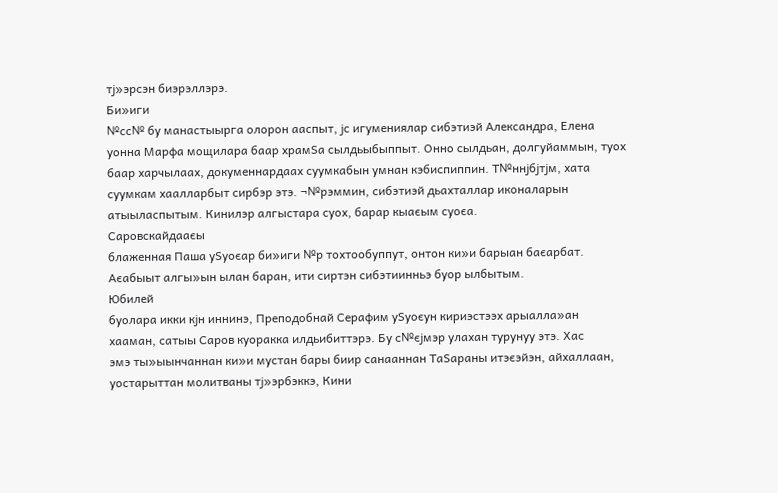тј»эрсэн биэрэллэрэ.
Би»иги
№сс№ бу манастыырга олорон ааспыт, јс игумениялар сибэтиэй Александра, Елена
уонна Марфа мощилара баар храмЅа сылдьыбыппыт. Онно сылдьан, долгуйаммын, туох
баар харчылаах, докуменнардаах суумкабын умнан кэбиспиппин. Т№ннјбјтјм, хата
суумкам хаалларбыт сирбэр этэ. ¬№рэммин, сибэтиэй дьахталлар иконаларын
атыыласпытым. Кинилэр алгыстара суох, барар кыаєым суоєа.
Саровскайдааєы
блаженная Паша уЅуоєар би»иги №р тохтообуппут, онтон ки»и барыан баєарбат.
Аєабыыт алгы»ын ылан баран, ити сиртэн сибэтиинньэ буор ылбытым.
Юбилей
буолара икки кјн иннинэ, Преподобнай Серафим уЅуоєун кириэстээх арыалла»ан
хааман, сатыы Саров куоракка илдьибиттэрэ. Бу с№єјмэр улахан турунуу этэ. Хас
эмэ ты»ыынчаннан ки»и мустан бары биир санааннан ТаЅараны итэєэйэн, айхаллаан,
уостарыттан молитваны тј»эрбэккэ, Кини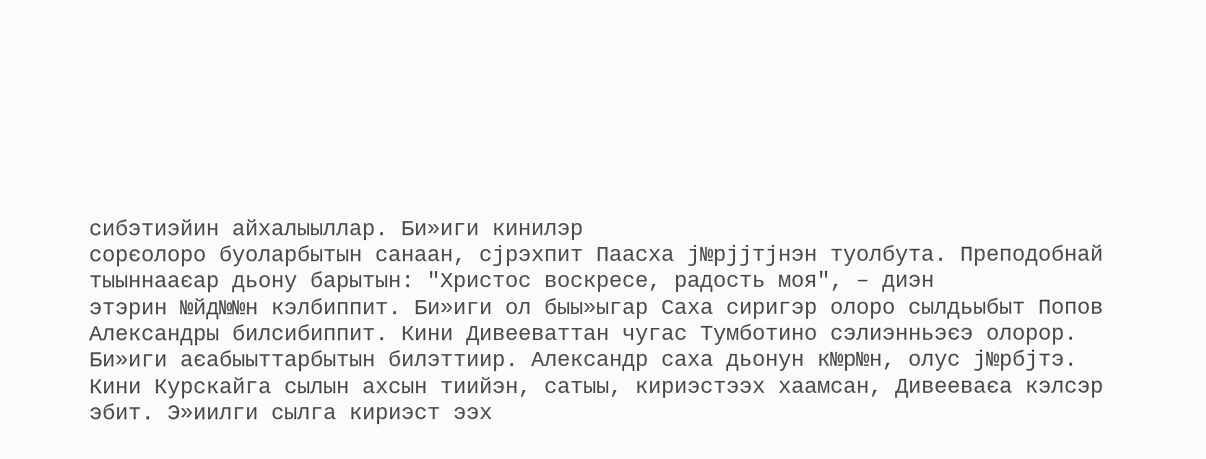сибэтиэйин айхалыыллар. Би»иги кинилэр
сорєолоро буоларбытын санаан, сјрэхпит Паасха ј№рјјтјнэн туолбута. Преподобнай
тыыннааєар дьону барытын: "Христос воскресе, радость моя", – диэн
этэрин №йд№№н кэлбиппит. Би»иги ол быы»ыгар Саха сиригэр олоро сылдьыбыт Попов
Александры билсибиппит. Кини Дивееваттан чугас Тумботино сэлиэнньэєэ олорор.
Би»иги аєабыыттарбытын билэттиир. Александр саха дьонун к№р№н, олус ј№рбјтэ.
Кини Курскайга сылын ахсын тиийэн, сатыы, кириэстээх хаамсан, Дивееваєа кэлсэр
эбит. Э»иилги сылга кириэст ээх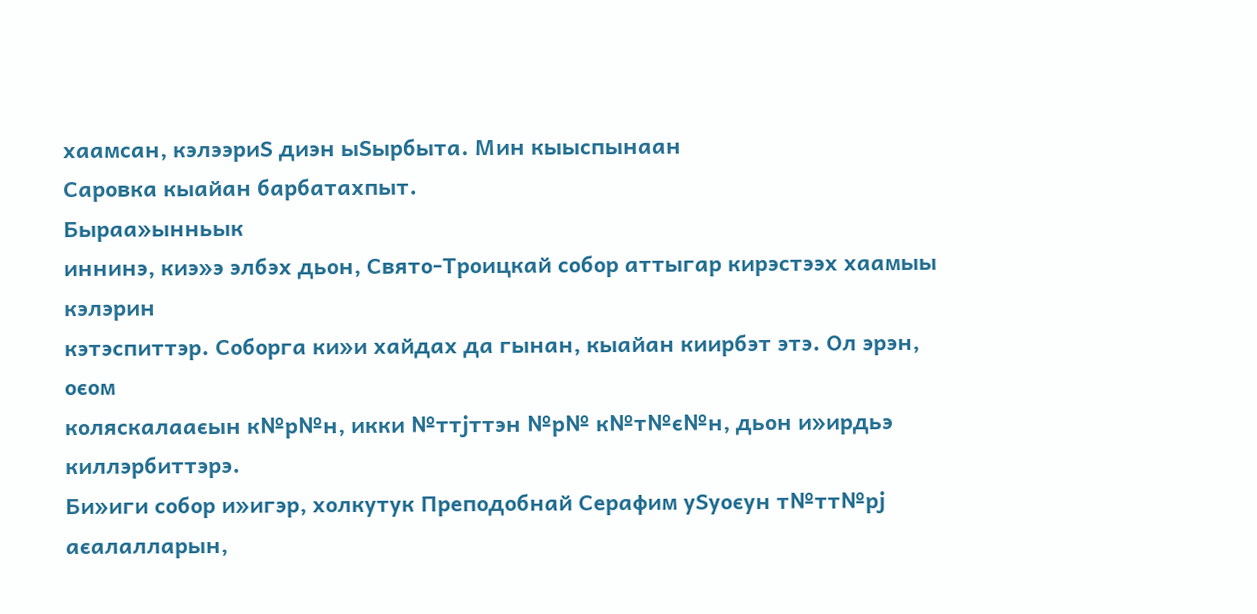хаамсан, кэлээриЅ диэн ыЅырбыта. Мин кыыспынаан
Саровка кыайан барбатахпыт.
Быраа»ынньык
иннинэ, киэ»э элбэх дьон, Свято-Троицкай собор аттыгар кирэстээх хаамыы кэлэрин
кэтэспиттэр. Соборга ки»и хайдах да гынан, кыайан киирбэт этэ. Ол эрэн, оєом
коляскалааєын к№р№н, икки №ттјттэн №р№ к№т№є№н, дьон и»ирдьэ киллэрбиттэрэ.
Би»иги собор и»игэр, холкутук Преподобнай Серафим уЅуоєун т№тт№рј аєалалларын,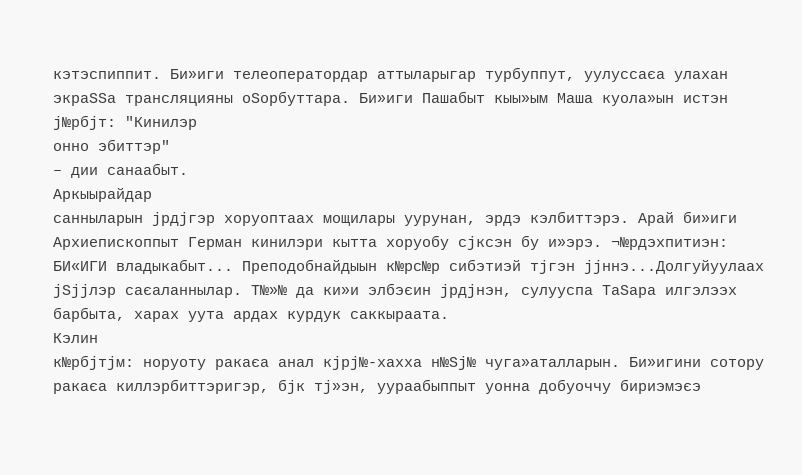кэтэспиппит. Би»иги телеоператордар аттыларыгар турбуппут, уулуссаєа улахан
экраЅЅа трансляцияны оЅорбуттара. Би»иги Пашабыт кыы»ым Маша куола»ын истэн
ј№рбјт: "Кинилэр
онно эбиттэр"
– дии санаабыт.
Аркыырайдар
санныларын јрдјгэр хоруоптаах мощилары уурунан, эрдэ кэлбиттэрэ. Арай би»иги
Архиепископпыт Герман кинилэри кытта хоруобу сјксэн бу и»эрэ. ¬№рдэхпитиэн:
БИ«ИГИ владыкабыт... Преподобнайдыын к№рс№р сибэтиэй тјгэн јјннэ...Долгуйуулаах
јЅјјлэр саєаланнылар. Т№»№ да ки»и элбэєин јрдјнэн, сулууспа ТаЅара илгэлээх
барбыта, харах уута ардах курдук саккыраата.
Кэлин
к№рбјтјм: норуоту ракаєа анал кјрј№-хахха н№Ѕј№ чуга»аталларын. Би»игини сотору
ракаєа киллэрбиттэригэр, бјк тј»эн, уураабыппыт уонна добуоччу бириэмэєэ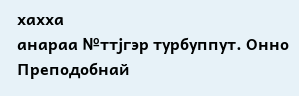хахха
анараа №ттјгэр турбуппут. Онно Преподобнай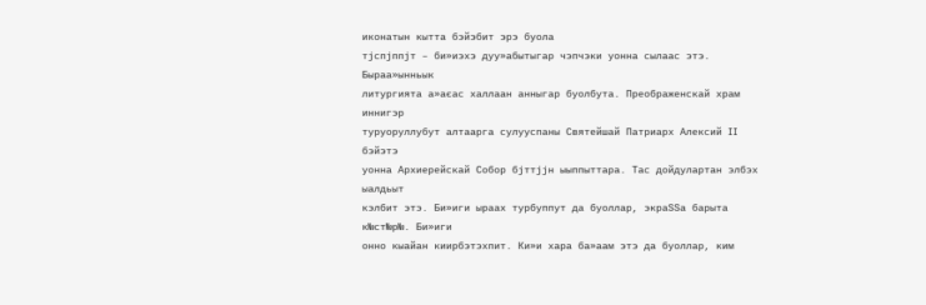иконатын кытта бэйэбит эрэ буола
тјспјппјт – би»иэхэ дуу»абытыгар чэпчэки уонна сылаас этэ.
Быраа»ынньык
литургията а»аєас халлаан анныгар буолбута. Преображенскай храм иннигэр
туруоруллубут алтаарга сулууспаны Святейшай Патриарх Алексий II бэйэтэ
уонна Архиерейскай Собор бјттјјн ыыппыттара. Тас дойдулартан элбэх ыалдьыт
кэлбит этэ. Би»иги ыраах турбуппут да буоллар, экраЅЅа барыта к№ст№р№. Би»иги
онно кыайан киирбэтэхпит. Ки»и хара ба»аам этэ да буоллар, ким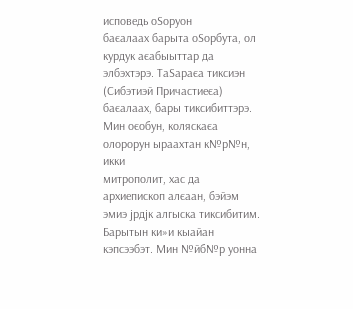исповедь оЅоруон
баєалаах барыта оЅорбута, ол курдук аєабыыттар да элбэхтэрэ. ТаЅараєа тиксиэн
(Сибэтиэй Причастиеєа) баєалаах, бары тиксибиттэрэ.
Мин оєобун, коляскаєа олорорун ыраахтан к№р№н, икки
митрополит, хас да архиепископ алєаан, бэйэм эмиэ јрдјк алгыска тиксибитим.
Барытын ки»и кыайан кэпсээбэт. Мин №йб№р уонна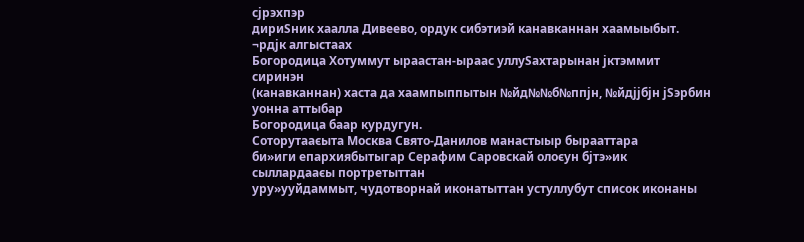сјрэхпэр
дириЅник хаалла Дивеево, ордук сибэтиэй канавканнан хаамыыбыт. ¬рдјк алгыстаах
Богородица Хотуммут ыраастан-ыраас уллуЅахтарынан јктэммит сиринэн
(канавканнан) хаста да хаампыппытын №йд№№б№ппјн, №йдјјбјн јЅэрбин уонна аттыбар
Богородица баар курдугун.
Соторутааєыта Москва Свято-Данилов манастыыр бырааттара
би»иги епархиябытыгар Серафим Саровскай олоєун бјтэ»ик сыллардааєы портретыттан
уру»ууйдаммыт, чудотворнай иконатыттан устуллубут список иконаны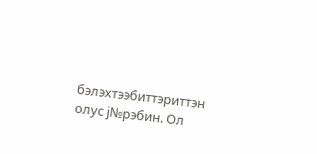бэлэхтээбиттэриттэн олус ј№рэбин. Ол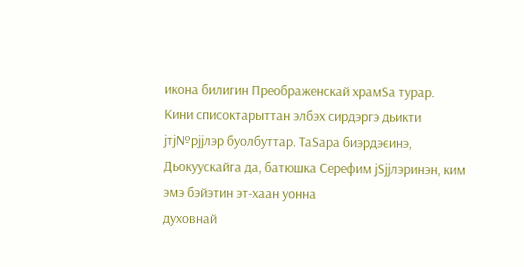икона билигин Преображенскай храмЅа турар.
Кини списоктарыттан элбэх сирдэргэ дьикти јтј№рјјлэр буолбуттар. ТаЅара биэрдэєинэ,
Дьокуускайга да, батюшка Серефим јЅјјлэринэн, ким эмэ бэйэтин эт-хаан уонна
духовнай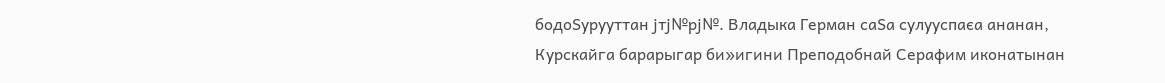бодоЅурууттан јтј№рј№. Владыка Герман саЅа сулууспаєа ананан,
Курскайга барарыгар би»игини Преподобнай Серафим иконатынан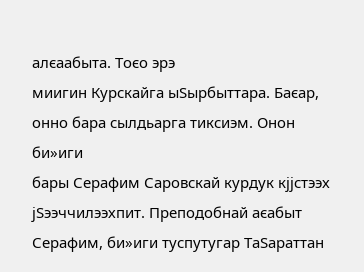алєаабыта. Тоєо эрэ
миигин Курскайга ыЅырбыттара. Баєар, онно бара сылдьарга тиксиэм. Онон би»иги
бары Серафим Саровскай курдук кјјстээх јЅээччилээхпит. Преподобнай аєабыт
Серафим, би»иги туспутугар ТаЅараттан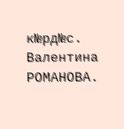к№рд№с.
Валентина РОМАНОВА.